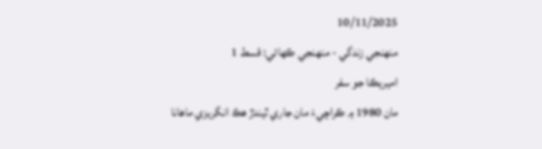10/11/2025
منهنجي زندگي - منهنجي ڪهاڻي: قسط 1
اميريڪا جو سفر
مان 1980 ۾ ڪراچيءَ مان جاري ٿيندڙ هڪ انگريزي ماهانا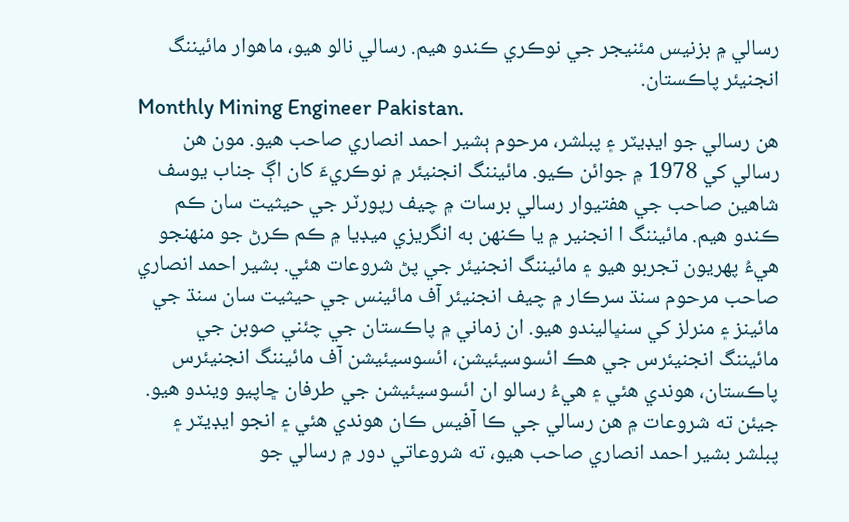رسالي ۾ بزنيس مئنيجر جي نوڪري ڪندو هيم. رسالي نالو هيو، ماهوار مائيننگ انجنيئر پاڪستان.
Monthly Mining Engineer Pakistan.
هن رسالي جو ايڊيٽر ۽ پبلشر، مرحوم ٻشير احمد انصاري صاحب هيو. مون هن رسالي کي 1978 ۾ جوائن ڪيو. مائيننگ انجنيئر ۾ نوڪريءَ کان اڳ جناب يوسف شاهين صاحب جي هفتيوار رسالي برسات ۾ چيف رپورٽر جي حيثيت سان ڪم ڪندو هيم. مائيننگ ا انجنير ۾ يا ڪنهن به انگريزي ميڊيا ۾ ڪم ڪرڻ جو منهنجو هيءُ پهريون تجربو هيو ۽ مائيننگ انجنيئر جي پڻ شروعات هئي. بشير احمد انصاري صاحب مرحوم سنڌ سرڪار ۾ چيف انجنيئر آف مائينس جي حيثيت سان سنڌ جي مائينز ۽ منرلز کي سنڀاليندو هيو. ان زماني ۾ پاڪستان جي چئني صوبن جي مائيننگ انجنيئرس جي هڪ ائسوسيئيشن، ائسوسيئيشن آف مائيننگ انجنيئرس پاڪستان، هوندي هئي ۽ هيءُ رسالو ان ائسوسيئيشن جي طرفان ڇاپيو ويندو هيو. جيئن ته شروعات ۾ هن رسالي جي ڪا آفيس ڪان هوندي هئي ۽ انجو ايڊيٽر ۽ پبلشر بشير احمد انصاري صاحب هيو، ته شروعاتي دور ۾ رسالي جو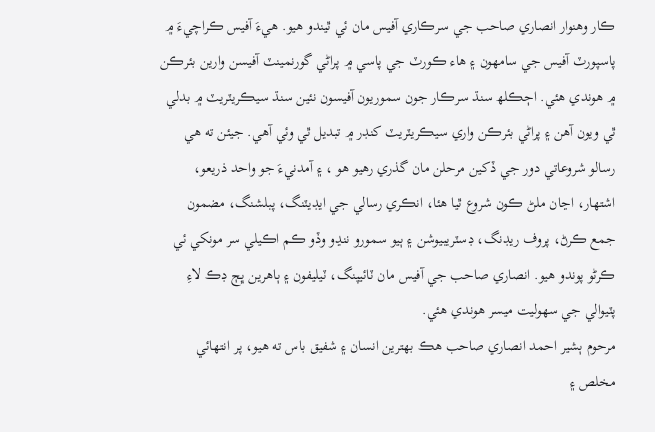ڪار وهنوار انصاري صاحب جي سرڪاري آفيس مان ئي ٿيندو هيو. هيءَ آفيس ڪراچيءَ ۾ پاسپورٽ آفيس جي سامهون ۽ هاء ڪورٽ جي پاسي ۾ پراڻي گورنمينٽ آفيسن وارين بئرڪن ۾ هوندي هئي. اڄڪلھ سنڌ سرڪار جون سموريون آفيسون نئين سنڌ سيڪريٽريٽ ۾ بدلي ٿي ويون آهن ۽ پراڻي بئرڪن واري سيڪريٽريٽ کنڊر ۾ تبديل ٿي وئي آهي. جيئن ته هي رسالو شروعاتي دور جي ڏکين مرحلن مان گذري رهيو هو ، ۽ آمدنيءَ جو واحد ذريعو، اشتهار، اڃان ملڻ ڪون شروع ٿيا هئا، انڪري رسالي جي ايڊيٽنگ، پبلشنگ، مضمون جمع ڪرڻ، پروف ريڊنگ، ڊسٽريبيوشن ۽ ٻيو سمورو ننڍو وڏو ڪم اڪيلي سر مونکي ئي ڪرڻو پوندو هيو. انصاري صاحب جي آفيس مان ٽائيپنگ، ٽيليفون ۽ ٻاهرين ڀڄ ڊڪ لاءِ پٽيوالي جي سهوليت ميسر هوندي هئي.
مرحوم ٻشير احمد انصاري صاحب هڪ بهترين انسان ۽ شفيق باس ته هيو، پر انتهائي مخلص ۽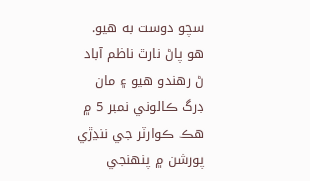سچو دوست به هيو. هو پاڻ نارٿ ناظم آباد ڻ رهندو هيو ۽ مان ڊرگ ڪالوني نمبر 5 ۾ هڪ ڪوارٽر جي ننڍڙي پورشن ۾ پنهنجي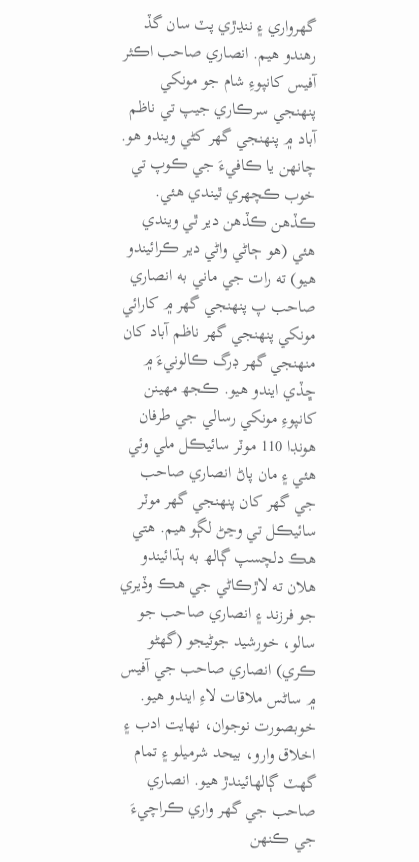گهرواري ۽ ننڍڙي پٽ سان گڏ رهندو هيم. انصاري صاحب اڪثر آفيس کانپوءِ شام جو مونکي پنهنجي سرڪاري جيپ تي ناظم آباد ۾ پنهنجي گهر کڻي ويندو هو. چانهن يا ڪافيءَ جي ڪوپ تي خوب ڪچهري ٿيندي هئي. ڪڏهن ڪڏهن دير ٿي ويندي هئي (هو ڄاڻي واڻي دير ڪرائيندو هيو) ته رات جي ماني به انصاري صاحب پ پنهنجي گهر ۾ کارائي مونکي پنهنجي گهر ناظم آباد کان منهنجي گهر ڊرگ ڪالونيءَ ۾ ڇڏي ايندو هيو. ڪجھ مهينن کانپوءِ مونکي رسالي جي طرفان هونڊا 110 موٽر سائيڪل ملي وئي هئي ۽ مان پاڻ انصاري صاحب جي گهر کان پنهنجي گهر موٽر سائيڪل تي وڃڻ لڳو هيم. هتي هڪ دلچسپ ڳالھ به ٻڌائيندو هلان ته لاڙڪاڻي جي هڪ وڏيري جو فرزند ۽ انصاري صاحب جو سالو، خورشيد جوڻيجو (گهڻو ڪري) انصاري صاحب جي آفيس ۾ ساڻس ملاقات لاءِ ايندو هيو. خوبصورت نوجوان، نهايت ادب ۽ اخلاق وارو، بيحد شرميلو ۽ تمام گهٽ ڳالهائيندڙ هيو. انصاري صاحب جي گهر واري ڪراچيءَ جي ڪنهن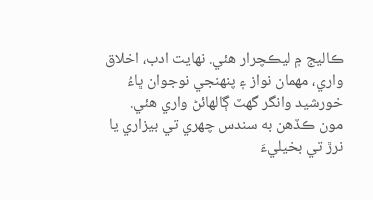ڪاليج ۾ ليڪچرار هئي. نهايت ادب، اخلاق واري، مهمان نواز ۽ پنهنجي نوجوان ڀاءُ خورشيد وانگر گهٽ ڳالهائڻ واري هئي. مون ڪڏهن به سندس چهري تي بيزاري يا نرڙ تي بخيليءَ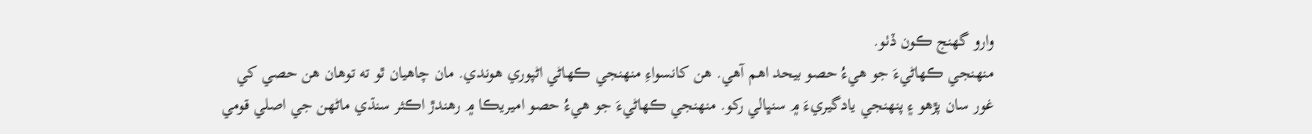وارو گهنج ڪون ڏٺو.
منهنجي ڪهاڻيءَ جو هيءُ حصو بيحد اهم آهي. هن کانسواءِ منهنجي ڪهاڻي اڻپوري هوندي. مان چاهيان ٿو ته توهان هن حصي کي غور سان پڙهو ۽ پنهنجي يادگيريءَ ۾ سنڀالي رکو. منهنجي ڪهاڻيءَ جو هيءُ حصو اميريڪا ۾ رهندڙ اڪثر سنڌي ماڻهن جي اصلي قومي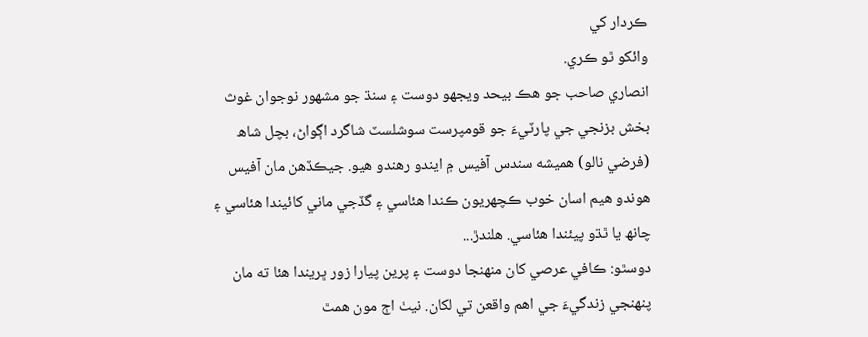ڪردار کي
وائکو ٿو ڪري.
انصاري صاحب جو هڪ بيحد ويجهو دوست ۽ سنڌ جو مشهور نوجوان غوث بخش بزنجي جي پارٽيءَ جو قومپرست سوشلسٽ شاگرد اڳواڻ، بچل شاھ (فرضي نالو) هميشه سندس آفيس ۾ ايندو رهندو هيو. جيڪڏهن مان آفيس هوندو هيم اسان خوب ڪچهريون ڪندا هئاسي ۽ گڏجي ماني کائيندا هئاسي ۽ چانھ يا ٿڌو پيئندا هئاسي. هلندڙ...
دوسٿو: ڪافي عرصي کان منهنجا دوست ۽ پرين پيارا زور ڀريندا هئا ته مان پنهنجي زندگيءَ جي اهم واقعن تي لکان. نيٺ اڄ مون همٿ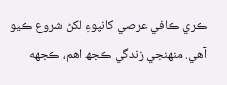ڪري ڪافي عرصي کانپوءِ لکڻ شروع ڪيو آهي. منهنجي زندگي ڪجھ اهم، ڪجهه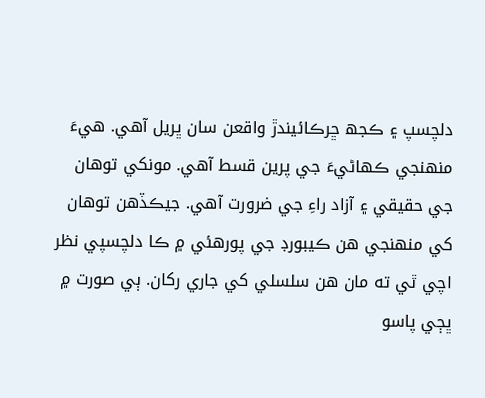دلچسپ ۽ ڪجھ ڇرڪائيندڙ واقعن سان ڀريل آهي. هيءَ منهنجي ڪهاڻيءَ جي پرين قسط آهي. مونکي توهان جي حقيقي ۽ آزاد راءِ جي ضرورت آهي. جيڪڏهن توهان کي منهنجي هن ڪيبورڊ جي پورهئي ۾ ڪا دلچسپي نظر اچي ٿي ته مان هن سلسلي کي جاري رکان. ٻي صورت ۾ ڀڄي پاسو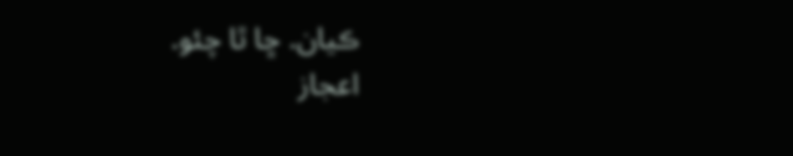ڪيان. ڇا ٿا چئو.
اعجاز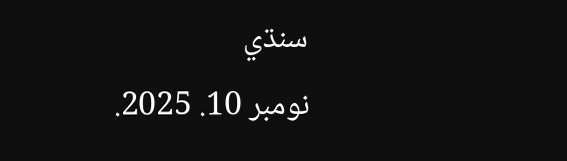سنڌي
نومبر 10. 2025.